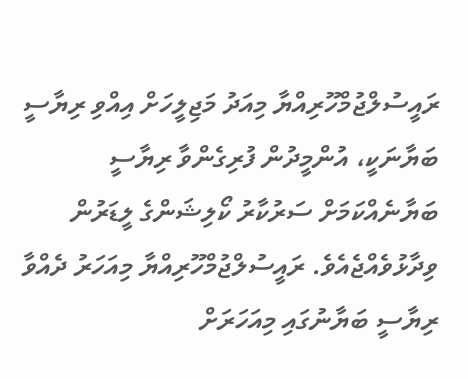ރައީސުލްޖުމްހޫރިއްޔާ މިއަދު މަޖިލީހަށް އިއްވި ރިޔާސީ ބަޔާނަކީ، އުންމީދުން ފުރިގެންވާ ރިޔާސީ ބަޔާނެއްކަމަށް ސަރުކާރު ކޯލިޝަންގެ ލީޑަރުން ވިދާޅުވެއްޖެއެވެ. ރައީސުލްޖުމްހޫރިއްޔާ މިއަހަރު ދެއްވާ ރިޔާސީ ބަޔާނުގައި މިއަހަރަށް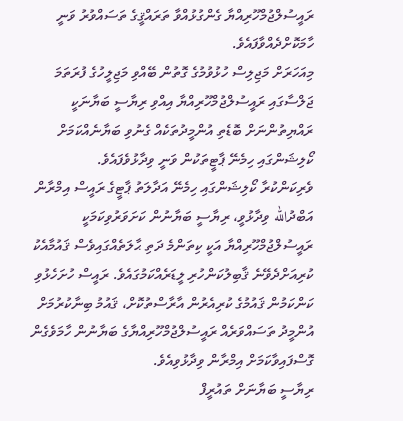ރައީސުލްޖުމްހޫރިއްޔާ ގެންގުޅުއްވާ ތަރައްޤީގެ ތަސައްވުރު ވަނީ ހާމަކޮށްދެއްވާފައެވެ.
މިއަހަރަށް މަޖިލިސް ހުޅުވުމުގެ ގޮތުން ބޭއްވި މަޖިލީހުގެ ފުރަތަމަ ޖަލްސާގައި ރައީސުލްޖުމްހޫރިއްޔާ އިއްވި ރިޔާސީ ބަޔާނަކީ ރައްޔިތުންނަށް ބޮޑެތި އުންމީދުތަކެއް ގެނުވި ބަޔާނެއްކަމަށް ކޯލިޝަންގައި ހިމެނޭ ޕާޓީތަކުން ވަނީ ވިދާޅުވެފައެވެ.
ވެރިކަންކުރާ ކޯލިޝަންގައި ހިމެނޭ އަދާލަތު ޕާޓީގެ ރައީސް އިމްރާން އަބްދުالله ވިދާޅުވީ، ރިޔާސީ ބަޔާނުން ކަށަވަރުވިކަމަކީ ރައީސުލްޖުމްހޫރިއްޔާ އަކީ ކިތަންމެ ދަތި ޙާލަތެއްގައިވެސް ޤައުމާއެކު ކުރިއަށްދެވޭނެ ޤާބިލުކަންހުރި ލީޑަރެއްކަމުގައެވެ. ރައީސް ހުށަހެޅުވި ކަންކަމުން ޤައުމުގެ ކުރިއެރުން އާރާސްތުކޮށް، ޤައުމު ބިނާކުރުމަށް އުންމީދު ތަސައްވަރެއް ރައީސުލްޖުމްހޫރިއްޔާގެ ބަޔާނުން ހާމަވެގެން ގޮސްފައިވާކަމަށް އިމްރާން ވިދާޅުވިއެވެ.
ރިޔާސީ ބަޔާނަށް ތައުރީފް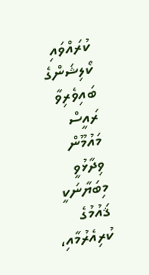ކުރައްވައި ކޯލިޝަންގެ ބައިވެރިވާ ރައީސް މައުމޫން ވިދާޅުވީ މިބަޔާނަކީ ޤައުމުގެ ކުރިއެރުމާއި،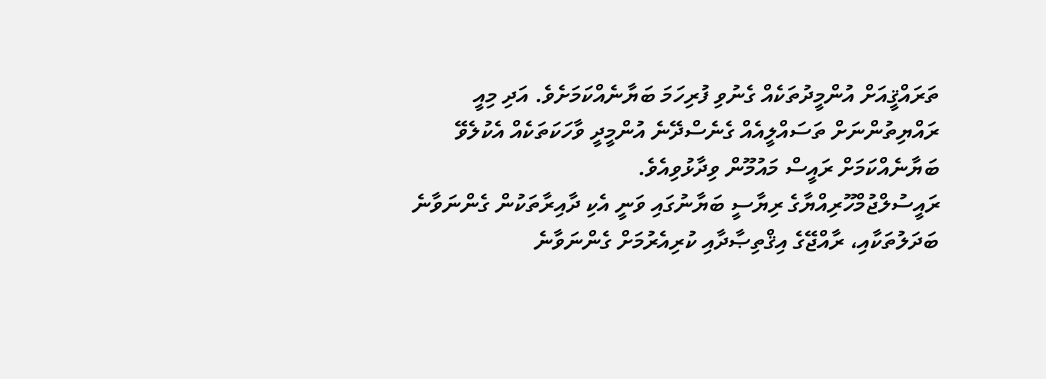ތަރައްޤީއަށް އުންމީދުތަކެއް ގެނުވި ފުރިހަމަ ބަޔާނެއްކަމަށެވެ. އަދި މިއީ ރައްޔިތުންނަށް ތަސައްލީއެއް ގެނެސްދޭނެ އުންމީދީ ވާހަކަތަކެއް އެކުލެވޭ ބަޔާނެއްކަމަށް ރައީސް މައުމޫން ވިދާޅުވިއެވެ.
ރައީސުލްޖުމްހޫރިއްޔާގެ ރިޔާސީ ބަޔާނުގައި ވަނީ އެކި ދާއިރާތަކުން ގެންނަވާނެ ބަދަލުތަކާއި، ރާއްޖޭގެ އިޤްތިޞާދާއި ކުރިއެރުމަށް ގެންނަވާނެ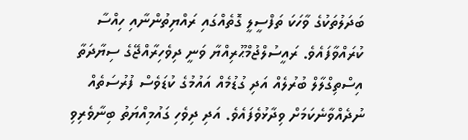ބަދަލުތަކުގެ ވާހަކަ ތަފްސީލީ ގޮތެއްގައި ރައްޔިތުންނާއި ހިއްސާ ކުރައްވާފައެވެ. ރައީސުލްޖުމްޙޫރިއްޔާ ވަނީ ދިވެހިރާއްޖޭގެ ސިޔާދަތާ އިސްތިގްލާލް ބުރުލެއް އަދި ގުޑުމެއް އައުމުގެ ކުޑަވެސް ފުރުސަތެއް ނުދެއްވާނެކަމަށް ވިދާޅުވެފައެވެ. އަދި ދިވެހި ގައުމިއްޔަތު ބިނާވެރިވި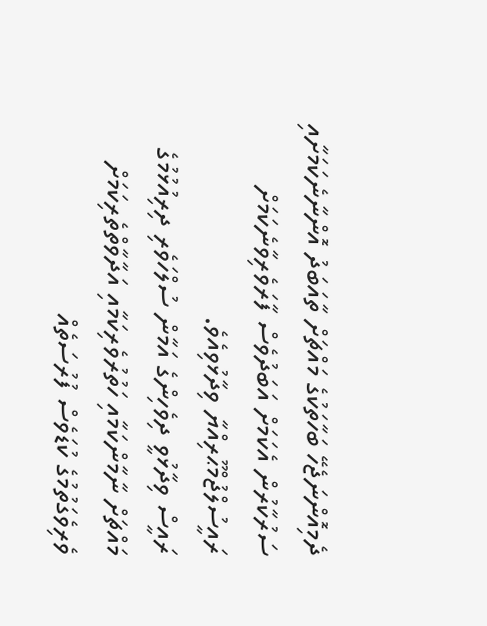ދެމިއޮންނަޖެހޭ ބަހާތަކުގެ މައްޗަށް ތާއަބަދު އޮންނާނެކަމަށާއި ސަރުކާރުން އެކަމަށް އަބަދުވެސް ފާރަވެރިވާނެކަމަށް ރައީސުލްޖުމްޙޫރިއްޔާ ވިދާޅުވިއެވެ.
ރައީސް ވިދާޅުވީ ދިވެހިންގެ އަމާން ސުލްހަވެރި ދިރިއުޅުމުގެ މައްޗަށް ނާމާންކަމާއި ހަތުރުވެރިކަމާއި އަދާވާތްތެރިކަމަށް ވެރިވެގަތުމުގެ ކުޑަވެސް ފުރުސަތެއް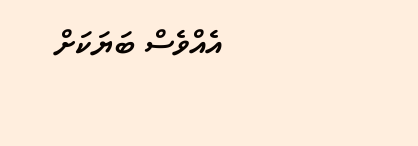އެއްވެސް ބަޔަކަށް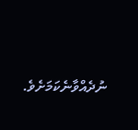ނުދެއްވާނެކަމަށެވެ.